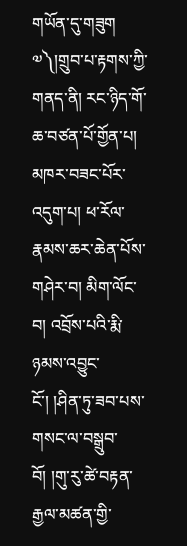གཡོན་དུ་གཟུག ༧༽།གྲུབ་པ་རྟགས་ཀྱི་གནད་ནི། རང་ཉིད་གོ་ཆ་བཙན་པོ་གྱོན་པ། མཁར་བཟང་པོར་འདུག་པ། ཕ་རོལ་རྣམས་ཆར་ཆེན་པོས་གཤེར་བ། མིག་ལོང་བ། འབྲོས་པའི་རྨི་ཉམས་འབྱུང་ངོ་། །ཤིན་ཏུ་ཟབ་པས་གསང་ལ་བསྒྲུབ་བོ། །གུ་རུ་ཚེ་བརྟན་རྒྱལ་མཚན་གྱི་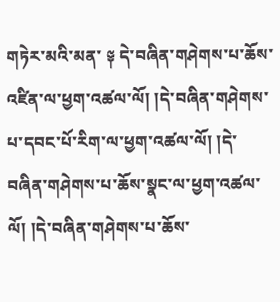གཏེར་མའི་མན་ ༈ དེ་བཞིན་གཤེགས་པ་ཆོས་འཛིན་ལ་ཕྱག་འཚལ་ལོ། །དེ་བཞིན་གཤེགས་པ་དབང་པོ་རིག་ལ་ཕྱག་འཚལ་ལོ། །དེ་བཞིན་གཤེགས་པ་ཆོས་སྣང་ལ་ཕྱག་འཚལ་ལོ། །དེ་བཞིན་གཤེགས་པ་ཆོས་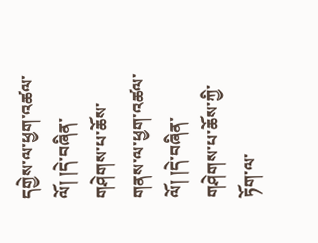དགྱེས་ལ་ཕྱག་འཚལ་ལོ། །དེ་བཞིན་གཤེགས་པ་ཆོས་གནས་ལ་ཕྱག་འཚལ་ལོ། །དེ་བཞིན་གཤེགས་པ་ཆོས་ཀྱི་ཏོག་ལ་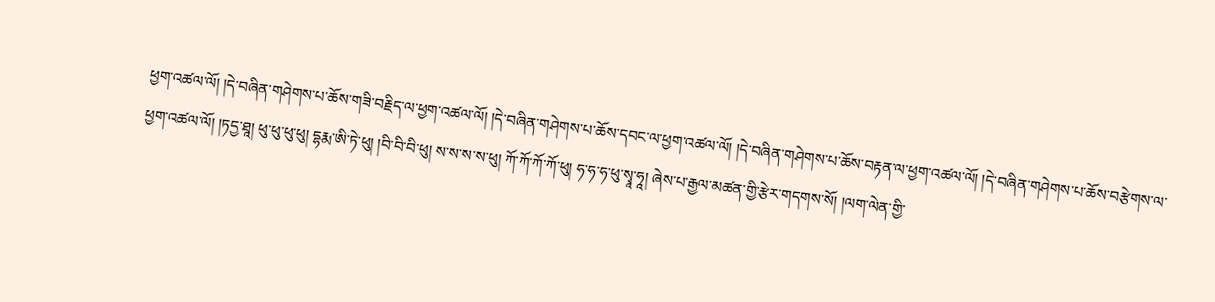ཕྱག་འཚལ་ལོ། །དེ་བཞིན་གཤེགས་པ་ཆོས་གཟི་བརྗིད་ལ་ཕྱག་འཚལ་ལོ། །དེ་བཞིན་གཤེགས་པ་ཆོས་དབང་ལ་ཕྱག་འཚལ་ལོ། །དེ་བཞིན་གཤེགས་པ་ཆོས་བརྟན་ལ་ཕྱག་འཚལ་ལོ། །དེ་བཞིན་གཤེགས་པ་ཆོས་བརྩེགས་ལ་ཕྱག་འཚལ་ལོ། །ཏདྱ་ཐཱ། ཕུ་ཕུ་ཕུ་ཕུ། དྷརྨ་ཨི་ཏེ་ཕུ། །བི་བི་བི་ཕུ། ས་ས་ས་ས་ཕུ། ཀོ་ཀོ་ཀོ་ཀོ་ཕུ། ཧ་ཧ་ཧ་ཕུ་སྭཱ་ཧཱ། ཞེས་པ་རྒྱལ་མཚན་གྱི་རྩེར་གདགས་སོ། །ལག་ལེན་གྱི་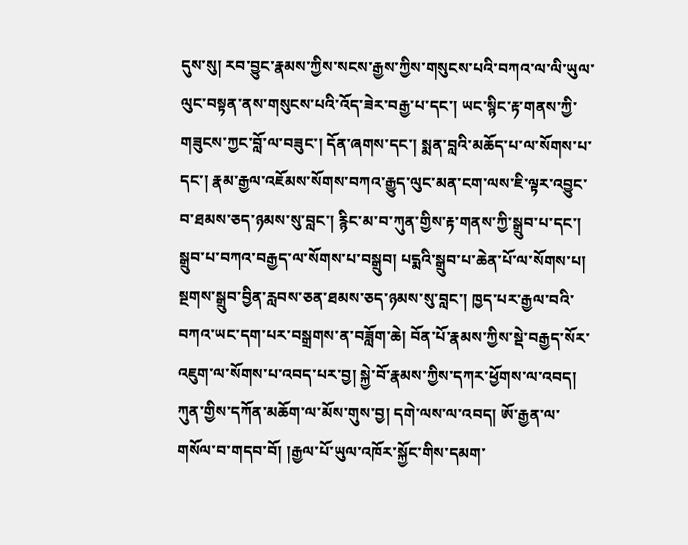དུས་སུ། རབ་བྱུང་རྣམས་ཀྱིས་སངས་རྒྱས་ཀྱིས་གསུངས་པའི་བཀའ་ལ་ལི་ཡུལ་ལུང་བསྟན་ནས་གསུངས་པའི་འོད་ཟེར་བརྒྱ་པ་དང་། ཡང་སྙིང་རྟ་གནས་ཀྱི་གཟུངས་ཀྱང་བློ་ལ་བཟུང་། དོན་ཞགས་དང་། སྨན་བླའི་མཆོད་པ་ལ་སོགས་པ་དང་། རྣམ་རྒྱལ་འཇོམས་སོགས་བཀའ་རྒྱུད་ལུང་མན་ངག་ལས་ཇི་ལྟར་འབྱུང་བ་ཐམས་ཅད་ཉམས་སུ་བླང་། རྙིང་མ་བ་ཀུན་གྱིས་རྟ་གནས་ཀྱི་སྒྲུབ་པ་དང་། སྒྲུབ་པ་བཀའ་བརྒྱད་ལ་སོགས་པ་བསྒྲུབ། པདྨའི་སྒྲུབ་པ་ཆེན་པོ་ལ་སོགས་པ། སྔགས་སྒྲུབ་བྱིན་རླབས་ཅན་ཐམས་ཅད་ཉམས་སུ་བླང་། ཁྱད་པར་རྒྱལ་བའི་བཀའ་ཡང་དག་པར་བསྒྲགས་ན་བཟློག་ཆེ། བོན་པོ་རྣམས་ཀྱིས་སྡེ་བརྒྱད་སོར་འཇུག་ལ་སོགས་པ་འབད་པར་བྱ། སྐྱེ་བོ་རྣམས་ཀྱིས་དཀར་ཕྱོགས་ལ་འབད། ཀུན་གྱིས་དཀོན་མཆོག་ལ་མོས་གུས་བྱ། དགེ་ལས་ལ་འབད། ཨོ་རྒྱན་ལ་གསོལ་བ་གདབ་བོ། །རྒྱལ་པོ་ཡུལ་འཁོར་སྐྱོང་གིས་དམག་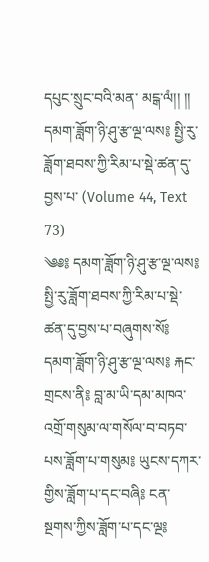དཔུང་སྲུང་བའི་མན་ མངྒ་ལཾ།། །།
དམག་ཟློག་ཉི་ཤུ་རྩ་ལྔ་ལས༔ སྤྱི་རུ་ཟློག་ཐབས་ཀྱི་རིམ་པ་སྡེ་ཚན་དུ་བྱས་པ་ (Volume 44, Text 73)
༄༅༔ དམག་ཟློག་ཉི་ཤུ་རྩ་ལྔ་ལས༔ སྤྱི་རུ་ཟློག་ཐབས་ཀྱི་རིམ་པ་སྡེ་ཚན་དུ་བྱས་པ་བཞུགས་སོ༔ དམག་ཟློག་ཉི་ཤུ་རྩ་ལྔ་ལས༔ རྐང་གྲངས་ནི༔ བླ་མ་ཡི་དམ་མཁའ་འགྲོ་གསུམ་ལ་གསོལ་བ་བཏབ་པས་ཟློག་པ་གསུམ༔ ཡུངས་དཀར་གྱིས་ཟློག་པ་དང་བཞི༔ ངན་སྔགས་ཀྱིས་ཟློག་པ་དང་ལྔ༔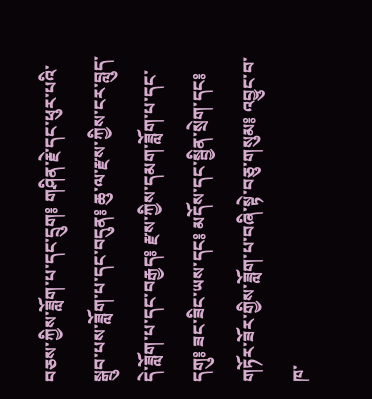བཅས་ཀྱིས་ཟློག་པ་དང་དྲུག༔ གཤིན་རྗེ་དང་ཕུར་པའི་སྒྲུབ་པས་ཟློག་པ་དང་བདུན༔ ཆུ་ལ་རྫས་ཀྱིས་ངར་བླུད་དེ་ཟློག་པ་དང་བརྒྱད༔ རྫས་ཀྱིས་དམག་ཟློག་པ་དང་དགུ༔ ཟང་ཟིང་ཡས་དང༔ མདོས་དང་སྦྱིན་སྲེག་དང༔ གཏོར་ཟོར་གྱིས་ཟློག་པ་བཞི་སྟེ་བཅུ་གསུམ༔ འབྱུང་བ་ཁ་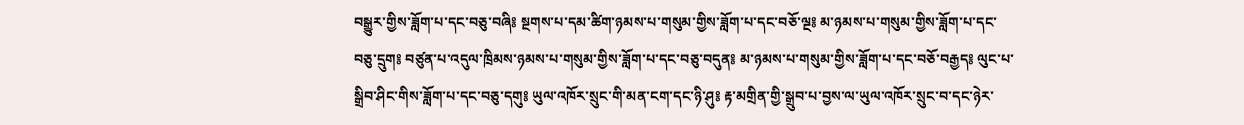བསྒྱུར་གྱིས་ཟློག་པ་དང་བཅུ་བཞི༔ སྔགས་པ་དམ་ཚིག་ཉམས་པ་གསུམ་གྱིས་ཟློག་པ་དང་བཅོ་ལྔ༔ མ་ཉམས་པ་གསུམ་གྱིས་ཟློག་པ་དང་བཅུ་དྲུག༔ བཙུན་པ་འདུལ་ཁྲིམས་ཉམས་པ་གསུམ་གྱིས་ཟློག་པ་དང་བཅུ་བདུན༔ མ་ཉམས་པ་གསུམ་གྱིས་ཟློག་པ་དང་བཅོ་བརྒྱད༔ ལུང་པ་སྒྲིབ་ཤིང་གིས་ཟློག་པ་དང་བཅུ་དགུ༔ ཡུལ་འཁོར་སྲུང་གི་མན་ངག་དང་ཉི་ཤུ༔ རྟ་མགྲིན་གྱི་སྒྲུབ་པ་བྱས་ལ་ཡུལ་འཁོར་སྲུང་བ་དང་ཉེར་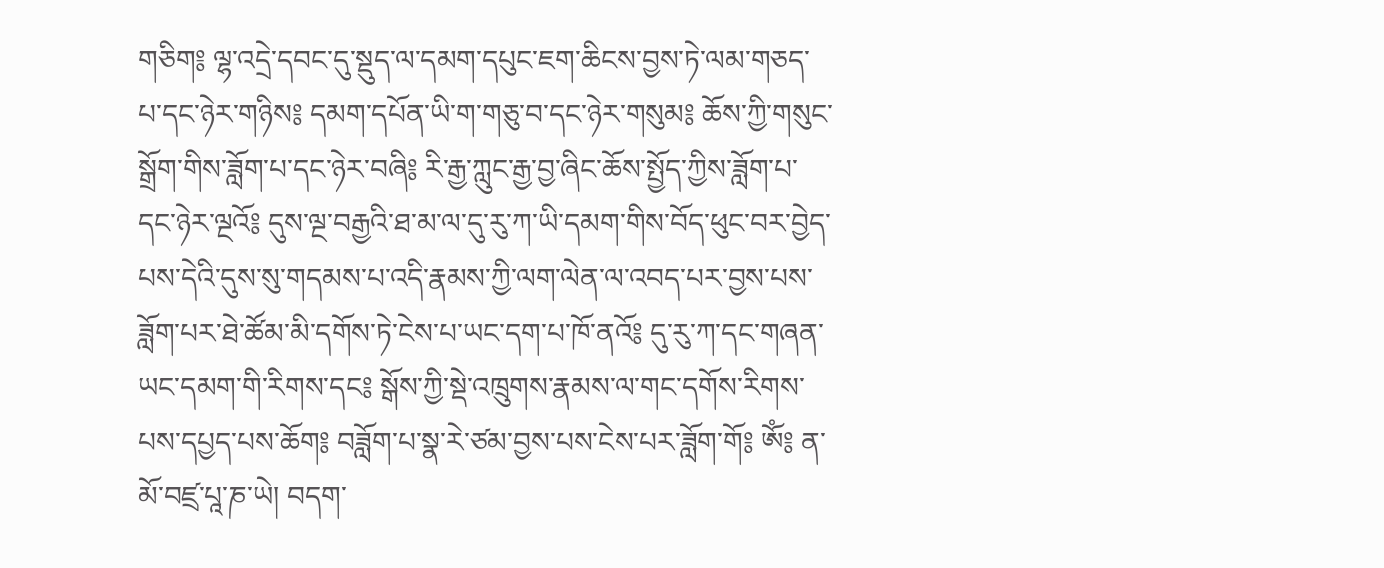གཅིག༔ ལྷ་འདྲེ་དབང་དུ་སྡུད་ལ་དམག་དཔུང་ཇག་ཆིངས་བྱས་ཏེ་ལམ་གཅད་པ་དང་ཉེར་གཉིས༔ དམག་དཔོན་ཡི་ག་གཅུ་བ་དང་ཉེར་གསུམ༔ ཆོས་ཀྱི་གསུང་སྒྲོག་གིས་ཟློག་པ་དང་ཉེར་བཞི༔ རི་རྒྱ་ཀླུང་རྒྱ་བྱ་ཞིང་ཆོས་སྤྱོད་ཀྱིས་ཟློག་པ་དང་ཉེར་ལྔའོ༔ དུས་ལྔ་བརྒྱའི་ཐ་མ་ལ་དུ་རུ་ཀ་ཡི་དམག་གིས་བོད་ཕུང་བར་བྱེད་པས་དེའི་དུས་སུ་གདམས་པ་འདི་རྣམས་ཀྱི་ལག་ལེན་ལ་འབད་པར་བྱས་པས་ཟློག་པར་ཐེ་ཚོམ་མི་དགོས་ཏེ་ངེས་པ་ཡང་དག་པ་ཁོ་ནའོ༔ དུ་རུ་ཀ་དང་གཞན་ཡང་དམག་གི་རིགས་དང༔ སྒོས་ཀྱི་སྡེ་འཁྲུགས་རྣམས་ལ་གང་དགོས་རིགས་པས་དཔྱད་པས་ཆོག༔ བཟློག་པ་སྣ་རེ་ཙམ་བྱས་པས་ངེས་པར་ཟློག་གོ༔ ཨོཾ༔ ན་མོ་བཛྲ་པཱ་ཎ་ཡེ། བདག་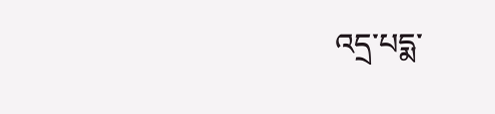འདྲ་པདྨ་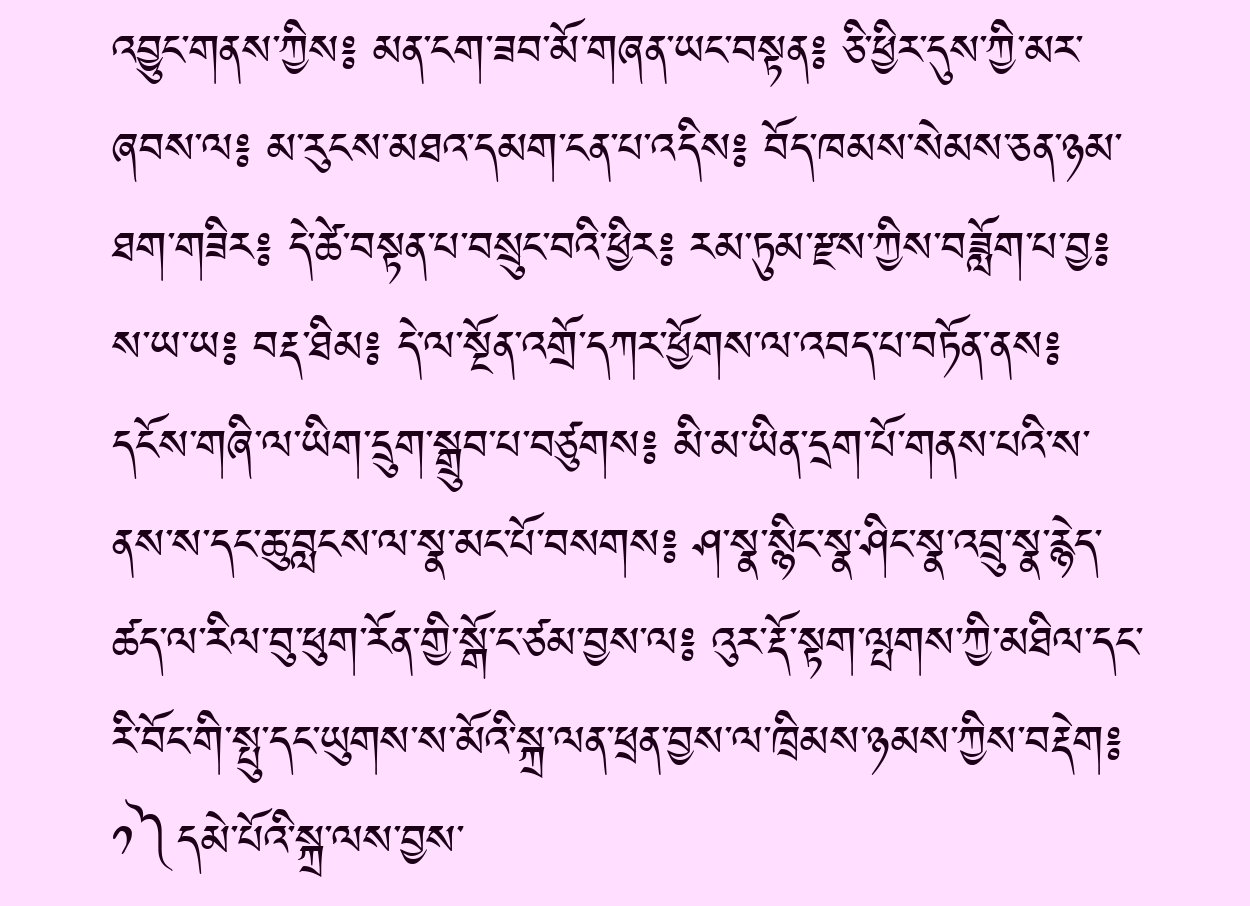འབྱུང་གནས་ཀྱིས༔ མན་ངག་ཟབ་མོ་གཞན་ཡང་བསྟན༔ ཅི་ཕྱིར་དུས་ཀྱི་མར་ཞབས་ལ༔ མ་རུངས་མཐའ་དམག་ངན་པ་འདིས༔ བོད་ཁམས་སེམས་ཅན་ཉམ་ཐག་གཟིར༔ དེ་ཚེ་བསྟན་པ་བསྲུང་བའི་ཕྱིར༔ རམ་ཏུམ་རྫས་ཀྱིས་བཟློག་པ་བྱ༔ ས་ཡ་ཡ༔ བརྡ་ཐིམ༔ དེ་ལ་སྔོན་འགྲོ་དཀར་ཕྱོགས་ལ་འབད་པ་བཏོན་ནས༔ དངོས་གཞི་ལ་ཡིག་དྲུག་སྒྲུབ་པ་བཙུགས༔ མི་མ་ཡིན་དྲག་པོ་གནས་པའི་ས་ནས་ས་དང་ཆུ་བླངས་ལ་སྣ་མང་པོ་བསགས༔ ཤ་སྣ་སྙིང་སྣ་ཤིང་སྣ་འབྲུ་སྣ་རྙེད་ཚད་ལ་རིལ་བུ་ཕུག་རོན་གྱི་སྒོ་ང་ཙམ་བྱས་ལ༔ འུར་རྡོ་སྟག་ལྤགས་ཀྱི་མཐིལ་དང་རི་བོང་གི་སྤུ་དང་ཡུགས་ས་མོའི་སྐྲ་ལན་ཕྲན་བྱས་ལ་ཁྲིམས་ཉམས་ཀྱིས་བརྡེག༔ ༡༽དམེ་པོའི་སྐྲ་ལས་བྱས་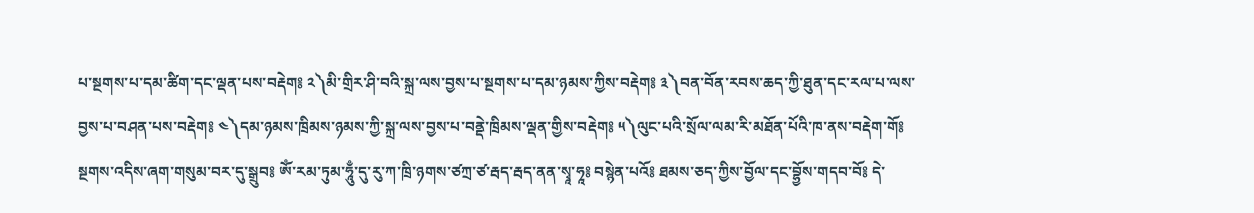པ་སྔགས་པ་དམ་ཚིག་དང་ལྡན་པས་བརྡེག༔ ༢༽མི་གྲིར་ཤི་བའི་སྐྲ་ལས་བྱས་པ་སྔགས་པ་དམ་ཉམས་ཀྱིས་བརྡེག༔ ༣༽བན་བོན་རབས་ཆད་ཀྱི་ཐུན་དང་རལ་པ་ལས་བྱས་པ་བཤན་པས་བརྡེག༔ ༤༽དམ་ཉམས་ཁྲིམས་ཉམས་ཀྱི་སྐྲ་ལས་བྱས་པ་བནྡེ་ཁྲིམས་ལྡན་གྱིས་བརྡེག༔ ༥༽ལུང་པའི་སྲོལ་ལམ་རི་མཐོན་པོའི་ཁ་ནས་བརྡེག་གོ༔ སྔགས་འདིས་ཞག་གསུམ་བར་དུ་སྒྲུབ༔ ཨོཾ་རམ་ཏུམ་ཧཱུྃ་དུ་རུ་ཀ་ཁྲི་ཉགས་ཙཀྲ་ཙ་རྦད་རྦད་ནན་སྭཱ་ཧཱ༔ བསྙེན་པའོ༔ ཐམས་ཅད་ཀྱིས་བྱོལ་དང་བྷྱོས་གདབ་བོ༔ དེ་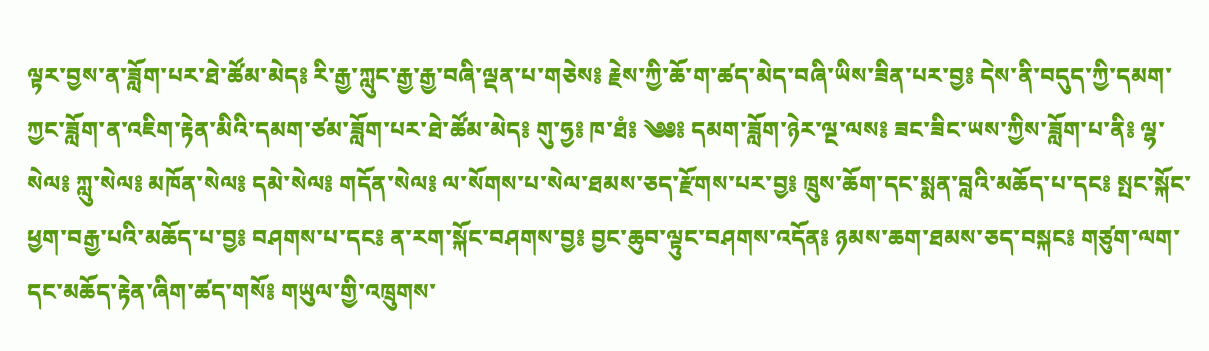ལྟར་བྱས་ན་ཟློག་པར་ཐེ་ཚོམ་མེད༔ རི་རྒྱ་ཀླུང་རྒྱ་རྒྱ་བཞི་ལྡན་པ་གཅེས༔ རྗེས་ཀྱི་ཆོ་ག་ཚད་མེད་བཞི་ཡིས་ཟིན་པར་བྱ༔ དེས་ནི་བདུད་ཀྱི་དམག་ཀྱང་ཟློག་ན་འཇིག་རྟེན་མིའི་དམག་ཙམ་ཟློག་པར་ཐེ་ཚོམ་མེད༔ གུ་ཧྱ༔ ཁ་ཐཾ༔ ༄༅༔ དམག་ཟློག་ཉེར་ལྔ་ལས༔ ཟང་ཟིང་ཡས་ཀྱིས་ཟློག་པ་ནི༔ ལྷ་སེལ༔ ཀླུ་སེལ༔ མཁོན་སེལ༔ དམེ་སེལ༔ གདོན་སེལ༔ ལ་སོགས་པ་སེལ་ཐམས་ཅད་རྫོགས་པར་བྱ༔ ཁྲུས་ཆོག་དང་སྨན་བླའི་མཆོད་པ་དང༔ སྤང་སྐོང་ཕྱག་བརྒྱ་པའི་མཆོད་པ་བྱ༔ བཤགས་པ་དང༔ ན་རག་སྐོང་བཤགས་བྱ༔ བྱང་ཆུབ་ལྟུང་བཤགས་འདོན༔ ཉམས་ཆག་ཐམས་ཅད་བསྐང༔ གཙུག་ལག་དང་མཆོད་རྟེན་ཞིག་ཚད་གསོ༔ གཡུལ་གྱི་འཁྲུགས་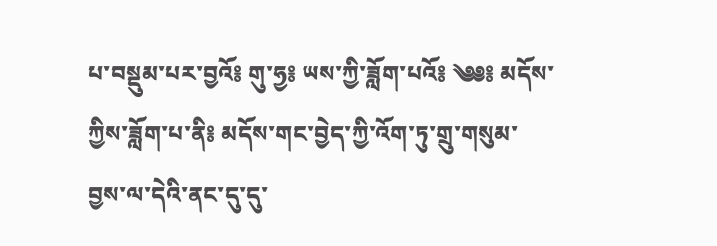པ་བསྡུམ་པར་བྱའོ༔ གུ་ཧྱ༔ ཡས་ཀྱི་ཟློག་པའོ༔ ༄༅༔ མདོས་ཀྱིས་ཟློག་པ་ནི༔ མདོས་གང་བྱེད་ཀྱི་འོག་ཏུ་གྲུ་གསུམ་བྱས་ལ་དེའི་ནང་དུ་དུ་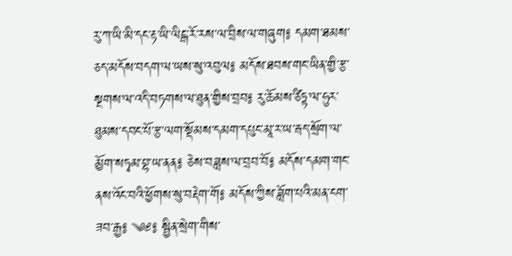རུ་ཀ་ཡི་མི་དང་རྟ་ཡི་ལིངྒ་རོ་རས་ལ་བྲིས་ལ་གཞུག༔ དམག་ཐམས་ཅད་མདོས་བདག་ལ་ཡས་སུ་འབུལ༔ མདོས་ཐབས་གང་ཡིན་གྱི་རྩ་སྔགས་ལ་འདི་བཏགས་ལ་ཐུན་གྱིས་བྲབ༔ རུ་ཆོམས་ཙིཏྟ་ལ་ཧུར་ཐུམས་དབང་པོ་རྩ་ལག་སྡོམས་དམག་དཔུང་མཱ་ར་ཡ་རྦད་སྲོག་ལ་མྱོག་སཏྭམ་བྷ་ཡ་ནན༔ ཅེས་བཟླས་ལ་བྲབ་བོ༔ མདོས་དམག་གང་ནས་འོང་བའི་ཕྱོགས་སུ་བརྡེག་གོ༔ མདོས་ཀྱིས་ཟློག་པའི་མན་ངག་ཟབ་རྒྱ༔ ༄༅༔ སྦྱིན་སྲེག་གིས་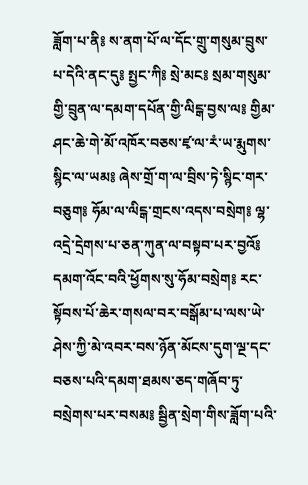ཟློག་པ་ནི༔ ས་ནག་པོ་ལ་དོང་གྲུ་གསུམ་བྲུས་པ་དེའི་ནང་དུ༔ སྤྱང་ཀི༔ སྲེ་མང༔ སྲམ་གསུམ་གྱི་བྲུན་ལ་དམག་དཔོན་གྱི་ལིངྒ་བྱས་ལ༔ གྱིམ་ཤང་ཆེ་གེ་མོ་འཁོར་བཅས་ཛྭ་ལ་རཾ་ཡ་རྨུགས་སྙིང་ལ་ཡམ༔ ཞེས་གྲོ་ག་ལ་བྲིས་ཏེ་སྙིང་གར་བཅུག༔ ཧོམ་ལ་ལིངྒ་གྲངས་འདས་བསྲེག༔ ལྷ་འདྲེ་དྲེགས་པ་ཅན་ཀུན་ལ་བསྟབ་པར་བྱའོ༔ དམག་འོང་བའི་ཕྱོགས་སུ་ཧོམ་བསྲེག༔ རང་སྟོབས་པོ་ཆེར་གསལ་བར་བསྒོམ་པ་ལས་ཡེ་ཤེས་ཀྱི་མེ་འབར་བས་ཉོན་མོངས་དུག་ལྔ་དང་བཅས་པའི་དམག་ཐམས་ཅད་གཞོབ་ཏུ་བསྲེགས་པར་བསམ༔ སྦྱིན་སྲེག་གིས་ཟློག་པའི་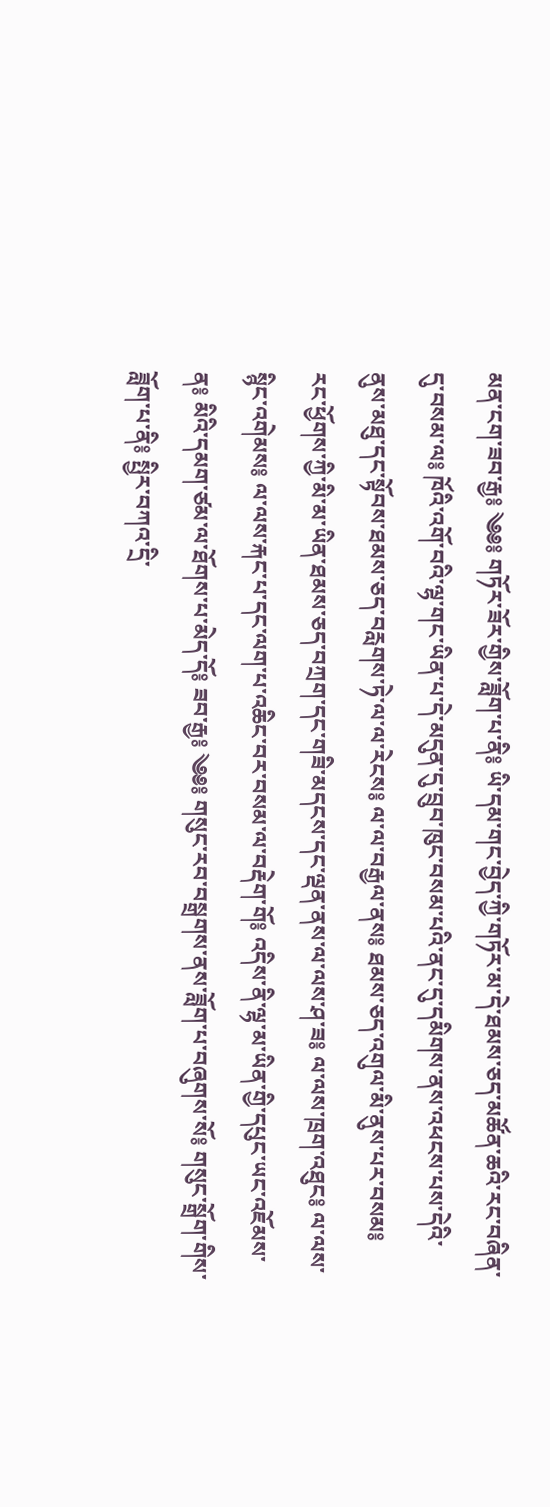མན་ངག་ཟབ་རྒྱ༔ ༄༅༔ གཏོར་ཟོར་གྱིས་ཟློག་པ་ནི༔ ཡི་དམ་གང་བྱེད་ཀྱི་གཏོར་མ་དེ་ཐམས་ཅད་མཚོན་ཆའི་རང་བཞིན་དུ་བསམ་ལ༔ ཁོའི་འགོ་བའི་ལྷ་གང་ཡིན་པ་དེ་མདུན་དུ་བྲུབ་ཁུང་བསམ་པའི་ནང་དུ་དམིགས་ནས་འཕངས་པས་དེའི་ནུས་མཐུ་དང་སྟོབས་ཐམས་ཅད་བརླགས་ཏེ་ལ་ལ་རེངས༔ ལ་ལ་བརྒྱལ་ནས༔ ཐམས་ཅད་འགུལ་མི་ནུས་པར་བསམ༔ རང་ཕྱོགས་ཀྱི་མི་མ་ཡིན་ཐམས་ཅད་བཀྲག་དང་གཟི་མདངས་དང་ལྡན་ནས་ལ་ལས་ཤ་ཟ༔ ལ་ལས་ཁྲག་འཐུང༔ ལ་ལས་སྙིང་འགེམས༔ ལ་ལས་རྐང་པ་དང་ལག་པ་འཆིང་བར་བསམ་ལ་བརྡེག་གོ༔ འདིས་ནི་ལྷ་མ་ཡིན་གྱི་དཔུང་ཡང་འཇོམས་ན༔ མིའི་དམག་ཙམ་ལ་ཐོགས་པ་མེད་དོ༔ ཟབ་རྒྱ༔ ༄༅༔ གསུང་རབ་བསྒྲགས་ནས་ཟློག་པ་བཞུགས་སོ༔ གསུང་སྒྲོག་གིས་ཟློག་པ་ནི༔ སྤྱིར་བཀའ་དྲི་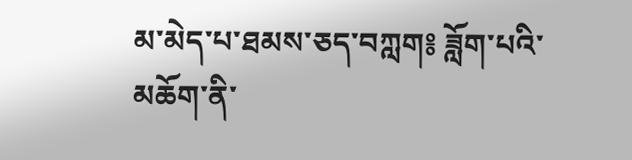མ་མེད་པ་ཐམས་ཅད་བཀླག༔ ཟློག་པའི་མཆོག་ནི་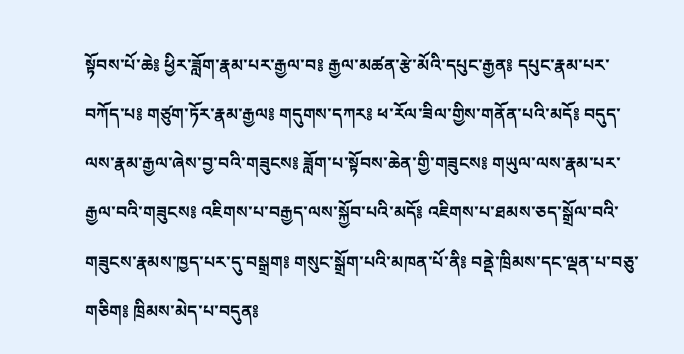སྟོབས་པོ་ཆེ༔ ཕྱིར་ཟློག་རྣམ་པར་རྒྱལ་བ༔ རྒྱལ་མཚན་རྩེ་མོའི་དཔུང་རྒྱན༔ དཔུང་རྣམ་པར་བཀོད་པ༔ གཙུག་ཏོར་རྣམ་རྒྱལ༔ གདུགས་དཀར༔ ཕ་རོལ་ཟིལ་གྱིས་གནོན་པའི་མདོ༔ བདུད་ལས་རྣམ་རྒྱལ་ཞེས་བྱ་བའི་གཟུངས༔ ཟློག་པ་སྟོབས་ཆེན་གྱི་གཟུངས༔ གཡུལ་ལས་རྣམ་པར་རྒྱལ་བའི་གཟུངས༔ འཇིགས་པ་བརྒྱད་ལས་སྐྱོབ་པའི་མདོ༔ འཇིགས་པ་ཐམས་ཅད་སྒྲོལ་བའི་གཟུངས་རྣམས་ཁྱད་པར་དུ་བསྒྲག༔ གསུང་སྒྲོག་པའི་མཁན་པོ་ནི༔ བནྡེ་ཁྲིམས་དང་ལྡན་པ་བཅུ་གཅིག༔ ཁྲིམས་མེད་པ་བདུན༔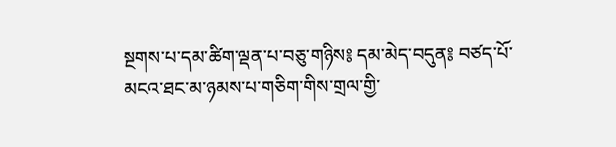སྔགས་པ་དམ་ཚིག་ལྡན་པ་བཅུ་གཉིས༔ དམ་མེད་བདུན༔ བཙད་པོ་མངའ་ཐང་མ་ཉམས་པ་གཅིག་གིས་གྲལ་གྱི་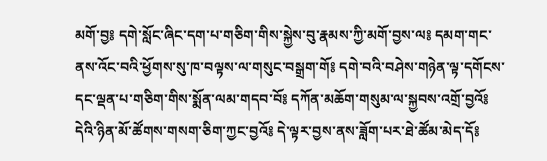མགོ་བྱ༔ དགེ་སློང་ཞིང་དག་པ་གཅིག་གིས་སྐྱེས་བུ་རྣམས་ཀྱི་མགོ་བྱས་ལ༔ དམག་གང་ནས་འོང་བའི་ཕྱོགས་སུ་ཁ་བལྟས་ལ་གསུང་བསྒྲག་གོ༔ དགེ་བའི་བཤེས་གཉེན་ལྟ་དགོངས་དང་ལྡན་པ་གཅིག་གིས་སྨོན་ལམ་གདབ་བོ༔ དཀོན་མཆོག་གསུམ་ལ་སྐྱབས་འགྲོ་བྱའོ༔ དེའི་ཉིན་མོ་ཚོགས་གསག་ཅིག་ཀྱང་བྱའོ༔ དེ་ལྟར་བྱས་ནས་ཟློག་པར་ཐེ་ཚོམ་མེད་དོ༔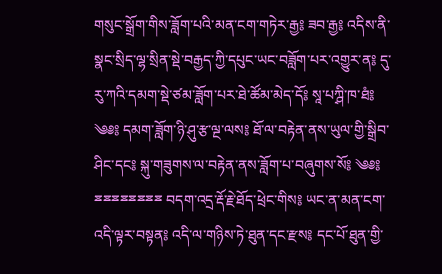གསུང་སྒྲོག་གིས་ཟློག་པའི་མན་ངག་གཏེར་རྒྱ༔ ཟབ་རྒྱ༔ འདིས་ནི་སྣང་སྲིད་ལྷ་སྲིན་སྡེ་བརྒྱད་ཀྱི་དཔུང་ཡང་བཟློག་པར་འགྱུར་ན༔ དུ་རུ་ཀའི་དམག་སྡེ་ཙམ་ཟློག་པར་ཐེ་ཚོམ་མེད་དོ༔ སཱ་པཀྴི་ཁ་ཐཾ༔ ༄༅༔ དམག་ཟློག་ཉི་ཤུ་རྩ་ལྔ་ལས༔ ཐོ་ལ་བརྟེན་ནས་ཡུལ་གྱི་སྒྲིབ་ཤིང་དང༔ སྐུ་གཟུགས་ལ་བརྟེན་ནས་ཟློག་པ་བཞུགས་སོ༔ ༄༅༔ ྈྈྈྈྈྈྈྈ བདག་འདྲ་རྡོ་རྗེ་ཐོད་ཕྲེང་གིས༔ ཡང་ན་མན་ངག་འདི་ལྟར་བསྟན༔ འདི་ལ་གཉིས་ཏེ་ཐུན་དང་རྫས༔ དང་པོ་ཐུན་གྱི་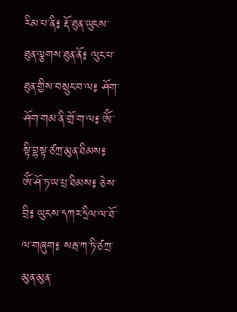རིམ་པ་ནི༔ རྡོ་ཐུན་ཡུངས་ཐུན་ལྕགས་ཐུན་ནོ༔ ལུང་པ་ཐུན་གྱིས་བསྲུང་བ་ལ༔ ཤོག་ཤོག་གམ་ནི་གྲོ་ག་ལ༔ ཨོཾ་སྟི་བྷསྟ་ཙཀྲ་མུན་ཐིམས༔ ཨོཾ་ཤོ་ཏ་ཡ་པྲ་ཐིམས༔ ཅེས་བྲི༔ ཡུངས་དཀར་དྲིལ་ལ་ཐོ་ལ་གཞུག༔ སརྦ་ཀ་ཏི་ཙཀྲ་མུན་མུན་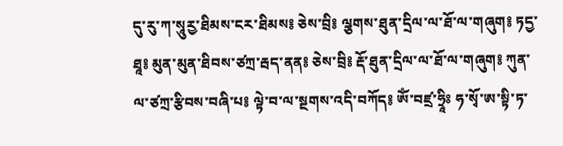དུ་རུ་ཀ་སཱུརྱ་ཐིམས་ངར་ཐིམས༔ ཅེས་བྲི༔ ལྕགས་ཐུན་དྲིལ་ལ་ཐོ་ལ་གཞུག༔ ཏདྱ་ཐཱ༔ མུན་མུན་ཐིབས་ཙཀྲ་རྦད་ནན༔ ཅེས་བྲི༔ རྡོ་ཐུན་དྲིལ་ལ་ཐོ་ལ་གཞུག༔ ཀུན་ལ་ཙཀྲ་རྩིབས་བཞི་པ༔ ལྟེ་བ་ལ་སྔགས་འདི་བཀོད༔ ཨོཾ་བཛྲ་ཧྲཱིཿ ཧ་སྭོ་ཨ་སྟི་ཏ་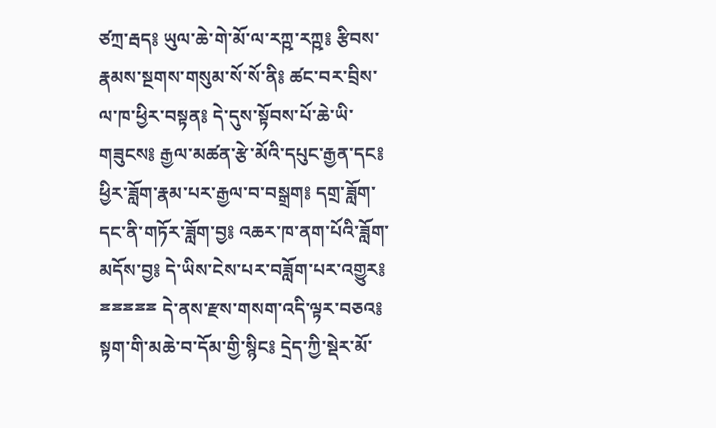ཙཀྲ་རྦད༔ ཡུལ་ཆེ་གེ་མོ་ལ་རཀྵ་རཀྵ༔ རྩིབས་རྣམས་སྔགས་གསུམ་སོ་སོ་ནི༔ ཚང་བར་བྲིས་ལ་ཁ་ཕྱིར་བསྟན༔ དེ་དུས་སྟོབས་པོ་ཆེ་ཡི་གཟུངས༔ རྒྱལ་མཚན་རྩེ་མོའི་དཔུང་རྒྱན་དང༔ ཕྱིར་ཟློག་རྣམ་པར་རྒྱལ་བ་བསྒྲག༔ དགྲ་ཟློག་དང་ནི་གཏོར་ཟློག་བྱ༔ འཆར་ཁ་ནག་པོའི་ཟློག་མདོས་བྱ༔ དེ་ཡིས་ངེས་པར་བཟློག་པར་འགྱུར༔ ྈྈྈྈྈ དེ་ནས་རྫས་གསག་འདི་ལྟར་བཅའ༔ སྟག་གི་མཆེ་བ་དོམ་གྱི་སྙིང༔ དྲེད་ཀྱི་སྡེར་མོ་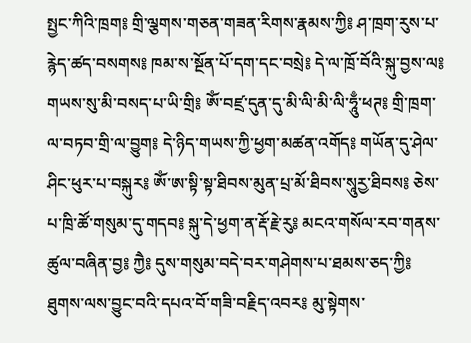སྤྱང་ཀིའི་ཁྲག༔ གྲི་ལྕགས་གཅན་གཟན་རིགས་རྣམས་ཀྱི༔ ཤ་ཁྲག་རུས་པ་རྙེད་ཚད་བསགས༔ ཁམ་ས་སྔོན་པོ་དག་དང་བསྲེ༔ དེ་ལ་ཁྲོ་བོའི་སྐུ་བྱས་ལ༔ གཡས་སུ་མི་བསད་པ་ཡི་གྲི༔ ཨོཾ་བཛྲ་དུན་དུ་མི་ལི་མི་ལི་ཧཱུྃ་ཕཊ༔ གྲི་ཁྲག་ལ་བཏབ་གྲི་ལ་བྱུག༔ དེ་ཉིད་གཡས་ཀྱི་ཕྱག་མཚན་འགོད༔ གཡོན་དུ་ཤེལ་ཤིང་ཕུར་པ་བསྐུར༔ ཨོཾ་ཨ་སྟི་སྟ་ཐིབས་མུན་པྲ་མོ་ཐིབས་སཱུརྱ་ཐིབས༔ ཅེས་པ་ཁྲི་ཚོ་གསུམ་དུ་གདབ༔ སྐུ་དེ་ཕྱག་ན་རྡོ་རྗེ་རུ༔ མངའ་གསོལ་རབ་གནས་ཚུལ་བཞིན་བྱ༔ ཀྱཻ༔ དུས་གསུམ་བདེ་བར་གཤེགས་པ་ཐམས་ཅད་ཀྱི༔ ཐུགས་ལས་བྱུང་བའི་དཔའ་བོ་གཟི་བརྗིད་འབར༔ མུ་སྟེགས་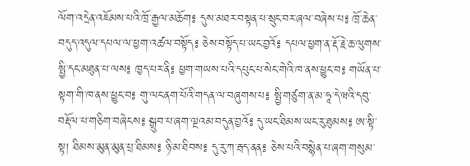ལོག་འདྲེན་འཇོམས་པའི་ཁྲོ་རྒྱལ་མཆོག༔ དུས་མཐར་བསྟན་པ་སྲུང་བར་ཞལ་བཞེས་པ༔ ཁྲོ་ཆེན་བདུད་འདུལ་དཔལ་ལ་ཕྱག་འཚལ་བསྟོད༔ ཅེས་བསྟོད་པ་ཡང་བྱའོ༔ དཔལ་ཕྱག་ན་རྡོ་རྗེ་ཆ་ལུགས་སྤྱི་དང་མཐུན་པ་ལས༔ ཁྱད་པར་ནི༔ ཕྱག་གཡས་པའི་དཔུང་པ་སེང་གེའི་ཁ་ནས་ཕྱུང་བ༔ གཡོན་པ་སྟག་གི་ཁ་ནས་ཕྱུང་བ༔ གུ་ལང་ནག་པོའི་གདན་ལ་བཞུགས་པ༔ སྤྱི་གཙུག་ན་མ་ཧཱ་དེ་ཝའི་དབུ་བརྡོལ་པ་གཅིག་བཞེངས༔ སྒྲུབ་པ་ཞག་ལྔའམ་བདུན་བྱའོ༔ དུ་ཡང་ཐིམས་ཡང་རུ་ཐུམས༔ ཨ་སྟི་སྟ། ཐིམས་མུན་མུན་པྲ་ཐིམས༔ ཉི་མ་ཐིབས༔ དུ་རུ་ཀ་རྦད་ནན༔ ཅེས་པའི་བསྙེན་པ་ཞག་གསུམ་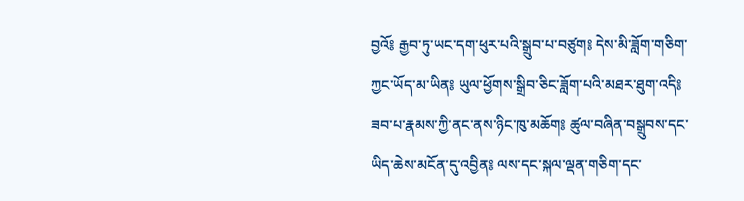བྱའོ༔ རྒྱབ་ཏུ་ཡང་དག་ཕུར་པའི་སྒྲུབ་པ་བཙུག༔ དེས་མི་ཟློག་གཅིག་ཀྱང་ཡོད་མ་ཡིན༔ ཡུལ་ཕྱོགས་སྒྲིབ་ཅིང་ཟློག་པའི་མཐར་ཐུག་འདི༔ ཟབ་པ་རྣམས་ཀྱི་ནང་ནས་ཉིང་ཁུ་མཆོག༔ ཚུལ་བཞིན་བསྒྲུབས་དང་ཡིད་ཆེས་མངོན་དུ་འབྱིན༔ ལས་དང་སྐལ་ལྡན་གཅིག་དང་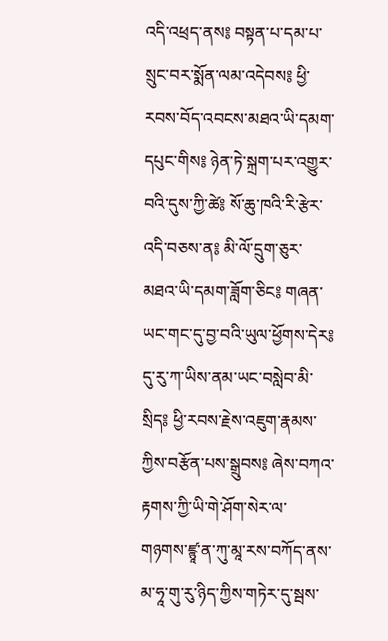འདི་འཕྲད་ནས༔ བསྟན་པ་དམ་པ་སྲུང་བར་སྨོན་ལམ་འདེབས༔ ཕྱི་རབས་བོད་འབངས་མཐའ་ཡི་དམག་དཔུང་གིས༔ ཉེན་ཏེ་སྐྲག་པར་འགྱུར་བའི་དུས་ཀྱི་ཚེ༔ སོ་ཆུ་ཁའི་རི་རྩེར་འདི་བཅས་ན༔ མི་ལོ་དྲུག་ཅུར་མཐའ་ཡི་དམག་ཟློག་ཅིང༔ གཞན་ཡང་གང་དུ་བྱ་བའི་ཡུལ་ཕྱོགས་དེར༔ དུ་རུ་ཀ་ཡིས་ནམ་ཡང་བསླེབ་མི་སྲིད༔ ཕྱི་རབས་རྗེས་འཇུག་རྣམས་ཀྱིས་བརྩོན་པས་སྒྲུབས༔ ཞེས་བཀའ་རྟགས་ཀྱི་ཡི་གེ་ཤོག་སེར་ལ་གཉགས་ཛྙཱ་ན་ཀུ་མཱ་རས་བཀོད་ནས་མ་ཧཱ་གུ་རུ་ཉིད་ཀྱིས་གཏེར་དུ་སྦས་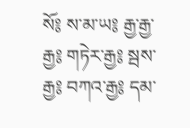སོ༔ ས་མ་ཡ༔ རྒྱ་རྒྱ་རྒྱ༔ གཏེར་རྒྱ༔ སྦས་རྒྱ༔ བཀའ་རྒྱ༔ དམ་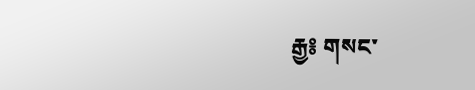རྒྱ༔ གསང་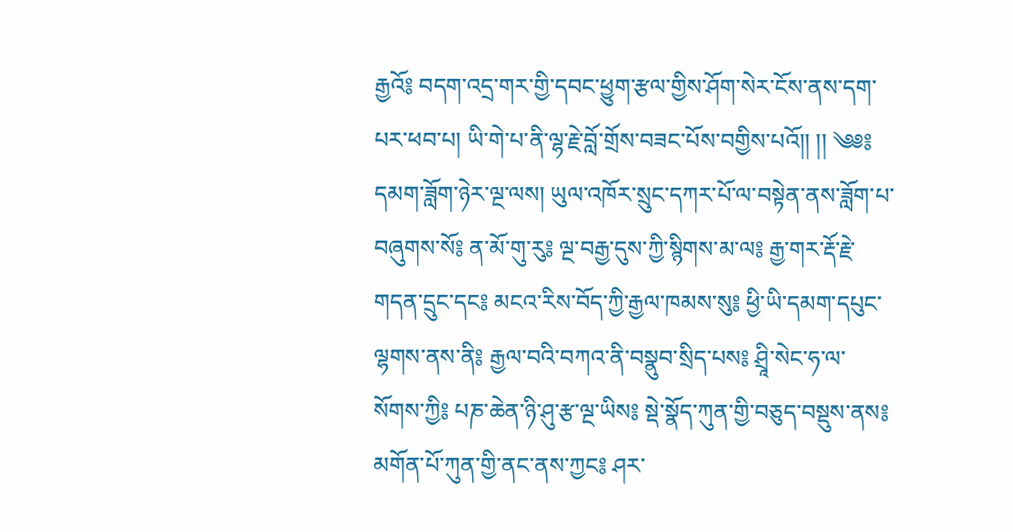རྒྱའོ༔ བདག་འདྲ་གར་གྱི་དབང་ཕྱུག་རྩལ་གྱིས་ཤོག་སེར་ངོས་ནས་དག་པར་ཕབ་པ། ཡི་གེ་པ་ནི་ལྷ་རྗེ་བློ་གྲོས་བཟང་པོས་བགྱིས་པའོ།། །། ༄༅༔ དམག་ཟློག་ཉེར་ལྔ་ལས། ཡུལ་འཁོར་སྲུང་དཀར་པོ་ལ་བསྟེན་ནས་ཟློག་པ་བཞུགས་སོ༔ ན་མོ་གུ་རུ༔ ལྔ་བརྒྱ་དུས་ཀྱི་སྙིགས་མ་ལ༔ རྒྱ་གར་རྡོ་རྗེ་གདན་དྲུང་དང༔ མངའ་རིས་བོད་ཀྱི་རྒྱལ་ཁམས་སུ༔ ཕྱི་ཡི་དམག་དཔུང་ལྷགས་ནས་ནི༔ རྒྱལ་བའི་བཀའ་ནི་བསྣུབ་སྲིད་པས༔ ཤྲཱི་སེང་ཧ་ལ་སོགས་ཀྱི༔ པཎ་ཆེན་ཉི་ཤུ་རྩ་ལྔ་ཡིས༔ སྡེ་སྣོད་ཀུན་གྱི་བཅུད་བསྡུས་ནས༔ མགོན་པོ་ཀུན་གྱི་ནང་ནས་ཀྱང༔ ཤར་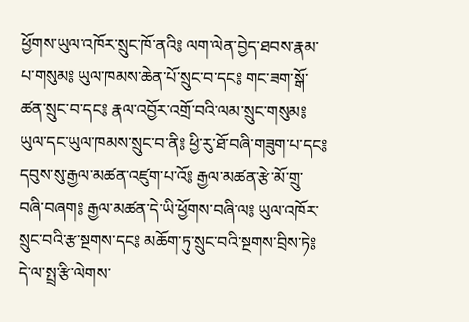ཕྱོགས་ཡུལ་འཁོར་སྲུང་ཁོ་ནའི༔ ལག་ལེན་བྱེད་ཐབས་རྣམ་པ་གསུམ༔ ཡུལ་ཁམས་ཆེན་པོ་སྲུང་བ་དང༔ གང་ཟག་སྒོ་ཚན་སྲུང་བ་དང༔ རྣལ་འབྱོར་འགྲོ་བའི་ལམ་སྲུང་གསུམ༔ ཡུལ་དང་ཡུལ་ཁམས་སྲུང་བ་ནི༔ ཕྱི་རུ་ཐོ་བཞི་གཟུག་པ་དང༔ དབུས་སུ་རྒྱལ་མཚན་འཛུག་པ་འོ༔ རྒྱལ་མཚན་རྩེ་མོ་གྲུ་བཞི་བཞག༔ རྒྱལ་མཚན་དེ་ཡི་ཕྱོགས་བཞི་ལ༔ ཡུལ་འཁོར་སྲུང་བའི་རྩ་སྔགས་དང༔ མཆོག་ཏུ་སྲུང་བའི་སྔགས་བྲིས་ཏེ༔ དེ་ལ་སྤྲ་རྩི་ལེགས་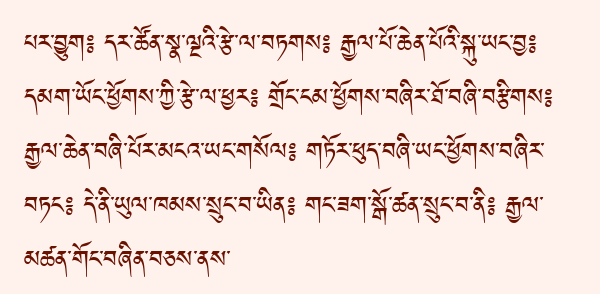པར་བྱུག༔ དར་ཚོན་སྣ་ལྔའི་རྩེ་ལ་བཏགས༔ རྒྱལ་པོ་ཆེན་པོའི་སྐུ་ཡང་བྱ༔ དམག་ཡོང་ཕྱོགས་ཀྱི་རྩེ་ལ་ཕྱར༔ གྲོང་ངམ་ཕྱོགས་བཞིར་ཐོ་བཞི་བརྩིགས༔ རྒྱལ་ཆེན་བཞི་པོར་མངའ་ཡང་གསོལ༔ གཏོར་ཕུད་བཞི་ཡང་ཕྱོགས་བཞིར་བཏང༔ དེ་ནི་ཡུལ་ཁམས་སྲུང་བ་ཡིན༔ གང་ཟག་སྒོ་ཚན་སྲུང་བ་ནི༔ རྒྱལ་མཚན་གོང་བཞིན་བཅས་ནས་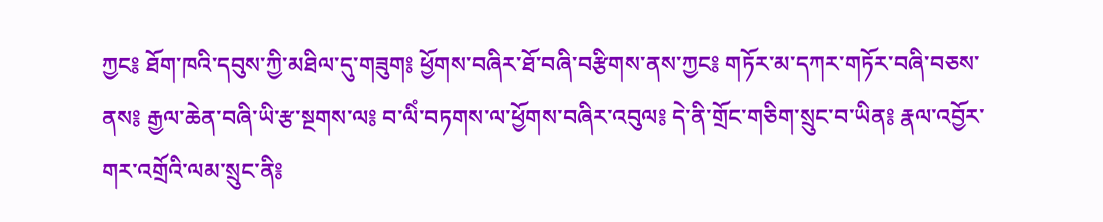ཀྱང༔ ཐོག་ཁའི་དབུས་ཀྱི་མཐིལ་དུ་གཟུག༔ ཕྱོགས་བཞིར་ཐོ་བཞི་བརྩིགས་ནས་ཀྱང༔ གཏོར་མ་དཀར་གཏོར་བཞི་བཅས་ནས༔ རྒྱལ་ཆེན་བཞི་ཡི་རྩ་སྔགས་ལ༔ བ་ལིཾ་བཏགས་ལ་ཕྱོགས་བཞིར་འབུལ༔ དེ་ནི་གྲོང་གཅིག་སྲུང་བ་ཡིན༔ རྣལ་འབྱོར་གར་འགྲོའི་ལམ་སྲུང་ནི༔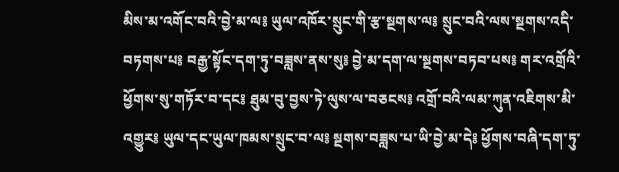མིས་མ་འགོང་བའི་བྱེ་མ་ལ༔ ཡུལ་འཁོར་སྲུང་གི་རྩ་སྔགས་ལ༔ སྲུང་བའི་ལས་སྔགས་འདི་བཏགས་པ༔ བརྒྱ་སྟོང་དག་ཏུ་བཟླས་ནས་སུ༔ བྱེ་མ་དག་ལ་སྔགས་བཏབ་པས༔ གར་འགྲོའི་ཕྱོགས་སུ་གཏོར་བ་དང༔ ཐུམ་བུ་བྱས་ཏེ་ལུས་ལ་བཅངས༔ འགྲོ་བའི་ལམ་ཀུན་འཇིགས་མི་འགྱུར༔ ཡུལ་དང་ཡུལ་ཁམས་སྲུང་བ་ལ༔ སྔགས་བཟླས་པ་ཡི་བྱེ་མ་དེ༔ ཕྱོགས་བཞི་དག་ཏུ་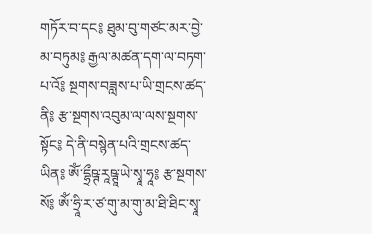གཏོར་བ་དང༔ ཐུམ་བུ་གཙང་མར་བྱེ་མ་བཏུམ༔ རྒྱལ་མཚན་དག་ལ་བཏག་པ་འོ༔ སྔགས་བཟླས་པ་ཡི་གྲངས་ཚད་ནི༔ རྩ་སྔགས་འབུམ་ལ་ལས་སྔགས་སྟོང༔ དེ་ནི་བསྙེན་པའི་གྲངས་ཚད་ཡིན༔ ཨོཾ་དྷྲྀཥྚ་རཱཥྚཱ་ཡེ་སྭཱ་ཧཱ༔ རྩ་སྔགས་སོ༔ ཨོཾ་ཧྲཱི་ར་ཙ་གུ་མ་གུ་མ་ཐི་ཐིང་སྭཱ་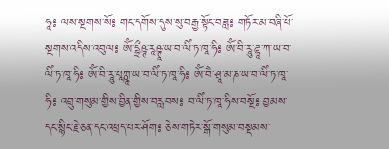ཧཱ༔ ལས་སྔགས་སོ༔ གང་དགོས་དུས་སུ་བརྒྱ་སྟོང་བཟླ༔ གཏོར་མ་བཞི་པོ་སྔགས་འདིས་འབུལ༔ ཨོཾ་དྷྲྀཥྚ་རཱཥྚཱ་ཡ་བ་ལིཾ་ཏ་ཁཱ་ཧི༔ ཨོཾ་བི་རཱུ་ཌྷཱ་ཀ་ཡ་བ་ལིཾ་ཏ་ཁཱ་ཧི༔ ཨོཾ་བི་རཱུ་པཱཀྵཱ་ཡ་བ་ལིཾ་ཏ་ཁཱ་ཧི༔ ཨོཾ་བཻ་ཤྲཱ་མ་ཎ་ཡ་བ་ལིཾ་ཏ་ཁཱ་ཧི༔ འབྲུ་གསུམ་གྱིས་བྱིན་གྱིས་བརླབས༔ བ་ལིཾ་ཏ་ཁཱ་ཧིས་བསྔོ༔ བྱམས་དང་སྙིང་རྗེ་ཅན་དང་འཕྲད་པར་ཤོག༔ ཅེས་གཏེར་སྒོ་གསུམ་བསྡམས་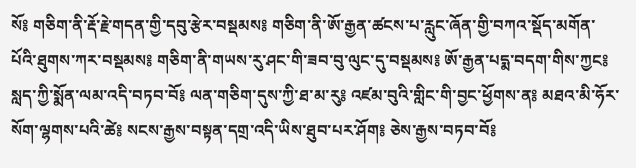སོ༔ གཅིག་ནི་རྡོ་རྗེ་གདན་གྱི་དབུ་རྩེར་བསྡམས༔ གཅིག་ནི་ཨོ་རྒྱན་ཚངས་པ་རླུང་ཞོན་གྱི་བཀའ་སྡོད་མགོན་པོའི་ཐུགས་ཀར་བསྡམས༔ གཅིག་ནི་གཡས་རུ་ཤང་གི་ཟབ་བུ་ལུང་དུ་བསྡམས༔ ཨོ་རྒྱན་པདྨ་བདག་གིས་ཀྱང༔ སླད་ཀྱི་སྨོན་ལམ་འདི་བཏབ་བོ༔ ལན་གཅིག་དུས་ཀྱི་ཐ་མ་རུ༔ འཛམ་བུའི་གླིང་གི་བྱང་ཕྱོགས་ན༔ མཐའ་མི་ཧོར་སོག་ལྷགས་པའི་ཚེ༔ སངས་རྒྱས་བསྟན་དགྲ་འདི་ཡིས་ཐུབ་པར་ཤོག༔ ཅེས་རྒྱས་བཏབ་བོ༔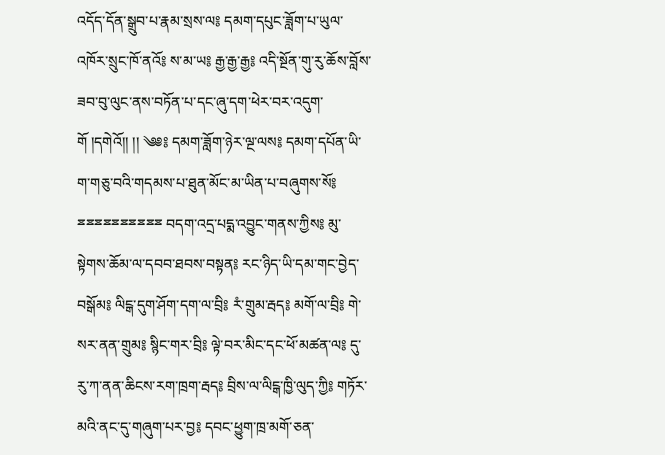འདོད་དོན་སྒྲུབ་པ་རྣམ་སྲས་ལ༔ དམག་དཔུང་ཟློག་པ་ཡུལ་འཁོར་སྲུང་ཁོ་ནའོ༔ ས་མ་ཡ༔ རྒྱ་རྒྱ་རྒྱ༔ འདི་སྔོན་གུ་རུ་ཆོས་བློས་ཟབ་བུ་ལུང་ནས་བཏོན་པ་དང་ཞུ་དག་ཕེར་བར་འདུག་གོ །དགེའོ།། །། ༄༅༔ དམག་ཟློག་ཉེར་ལྔ་ལས༔ དམག་དཔོན་ཡི་ག་གཅུ་བའི་གདམས་པ་ཐུན་མོང་མ་ཡིན་པ་བཞུགས་སོ༔ ྈྈྈྈྈྈྈྈྈྈ བདག་འདྲ་པདྨ་འབྱུང་གནས་ཀྱིས༔ མུ་སྟེགས་ཆོམ་ལ་དབབ་ཐབས་བསྟན༔ རང་ཉིད་ཡི་དམ་གང་བྱེད་བསྒོམ༔ ལིངྒ་དུག་ཤོག་དག་ལ་བྲི༔ རཾ་གྲུམ་རྦད༔ མགོ་ལ་བྲི༔ གེ་སར་ནན་གྲུམ༔ སྙིང་གར་བྲི༔ ལྟེ་བར་མིང་དང་ཕོ་མཚན་ལ༔ དུ་རུ་ཀ་ནན་ཆིངས་རག་ཁྲག་རྦད༔ བྲིས་ལ་ལིངྒ་ཁྱི་ལུད་ཀྱི༔ གཏོར་མའི་ནང་དུ་གཞུག་པར་བྱ༔ དབང་ཕྱུག་ཁྲ་མགོ་ཅན་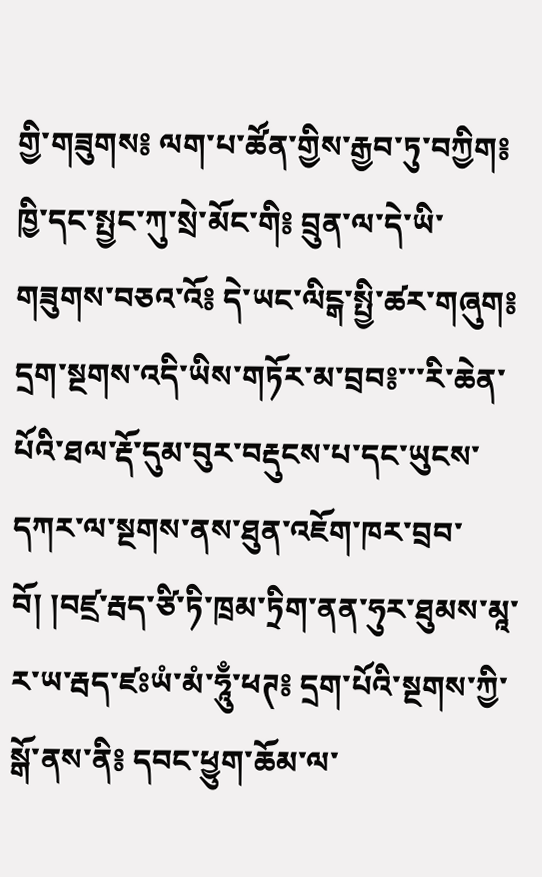གྱི་གཟུགས༔ ལག་པ་ཚོན་གྱིས་རྒྱབ་ཏུ་བཀྱིག༔ ཁྱི་དང་སྤྱང་ཀུ་སྲེ་མོང་གི༔ བྲུན་ལ་དེ་ཡི་གཟུགས་བཅའ་འོ༔ དེ་ཡང་ལིངྒ་སྤྱི་ཚར་གཞུག༔ དྲག་སྔགས་འདི་ཡིས་གཏོར་མ་བྲབ༔་་་རི་ཆེན་པོའི་ཐལ་རྡོ་དུམ་བུར་བརྡུངས་པ་དང་ཡུངས་དཀར་ལ་སྔགས་ནས་ཐུན་འཇོག་ཁར་བྲབ་བོ། །བཛྲ་རྦད་ཙི་ཏི་ཁྲམ་ཏྲིག་ནན་ཧུར་ཐུམས་མཱ་ར་ཡ་རྦད་ཛཿཡཾ་མཾ་ཧཱུྃ་ཕཊ༔ དྲག་པོའི་སྔགས་ཀྱི་སྒོ་ནས་ནི༔ དབང་ཕྱུག་ཆོམ་ལ་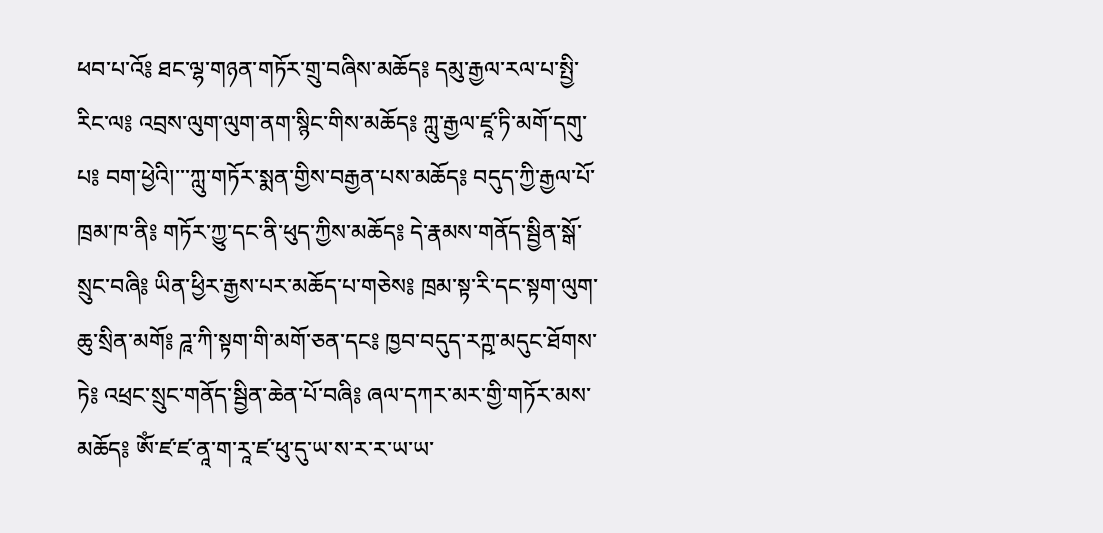ཕབ་པ་འོ༔ ཐང་ལྷ་གཉན་གཏོར་གྲུ་བཞིས་མཆོད༔ དམུ་རྒྱལ་རལ་པ་སྤྱི་རིང་ལ༔ འབྲས་ལུག་ལུག་ནག་སྙིང་གིས་མཆོད༔ ཀླུ་རྒྱལ་ཛཱ་ཏི་མགོ་དགུ་པ༔ བག་ཕྱེའི།་་་ཀླུ་གཏོར་སྨན་གྱིས་བརྒྱན་པས་མཆོད༔ བདུད་ཀྱི་རྒྱལ་པོ་ཁྲམ་ཁ་ནི༔ གཏོར་ཀྱུ་དང་ནི་ཕུད་ཀྱིས་མཆོད༔ དེ་རྣམས་གནོད་སྦྱིན་སྒོ་སྲུང་བཞི༔ ཡིན་ཕྱིར་རྒྱས་པར་མཆོད་པ་གཅེས༔ ཁྲམ་སྟ་རི་དང་སྟག་ལུག་ཆུ་སྲིན་མགོ༔ ཌཱ་ཀི་སྟག་གི་མགོ་ཅན་དང༔ ཁྱབ་བདུད་རཀྵ་མདུང་ཐོགས་ཏེ༔ འཕྲང་སྲུང་གནོད་སྦྱིན་ཆེན་པོ་བཞི༔ ཞལ་དཀར་མར་གྱི་གཏོར་མས་མཆོད༔ ཨོཾ་ཛ་ཛ་ནཱ་ག་རཱ་ཛ་ཕུ་དུ་ཡ་ས་ར་ར་ཡ་ཡ་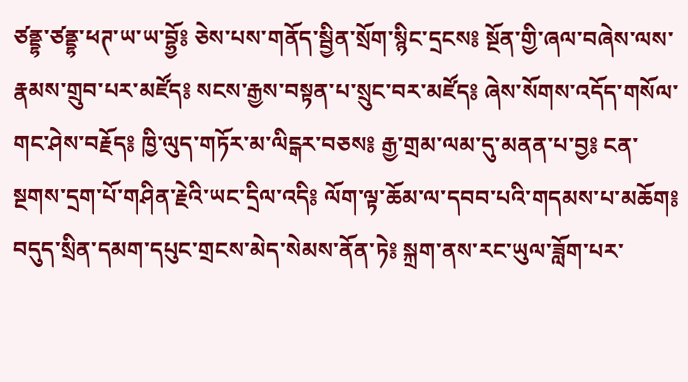ཙནྡྷ་ཙནྡྷ་ཕཊ་ཡ་ཡ་བྷྱོ༔ ཅེས་པས་གནོད་སྦྱིན་སྲོག་སྙིང་དྲངས༔ སྔོན་གྱི་ཞལ་བཞེས་ལས་རྣམས་གྲུབ་པར་མཛོད༔ སངས་རྒྱས་བསྟན་པ་སྲུང་བར་མཛོད༔ ཞེས་སོགས་འདོད་གསོལ་གང་ཤེས་བརྗོད༔ ཁྱི་ལུད་གཏོར་མ་ལིངྒར་བཅས༔ རྒྱ་གྲམ་ལམ་དུ་མནན་པ་བྱ༔ ངན་སྔགས་དྲག་པོ་གཤིན་རྗེའི་ཡང་དྲིལ་འདི༔ ལོག་ལྟ་ཆོམ་ལ་དབབ་པའི་གདམས་པ་མཆོག༔ བདུད་སྲིན་དམག་དཔུང་གྲངས་མེད་སེམས་ནོན་ཏེ༔ སྐྲག་ནས་རང་ཡུལ་ཟློག་པར་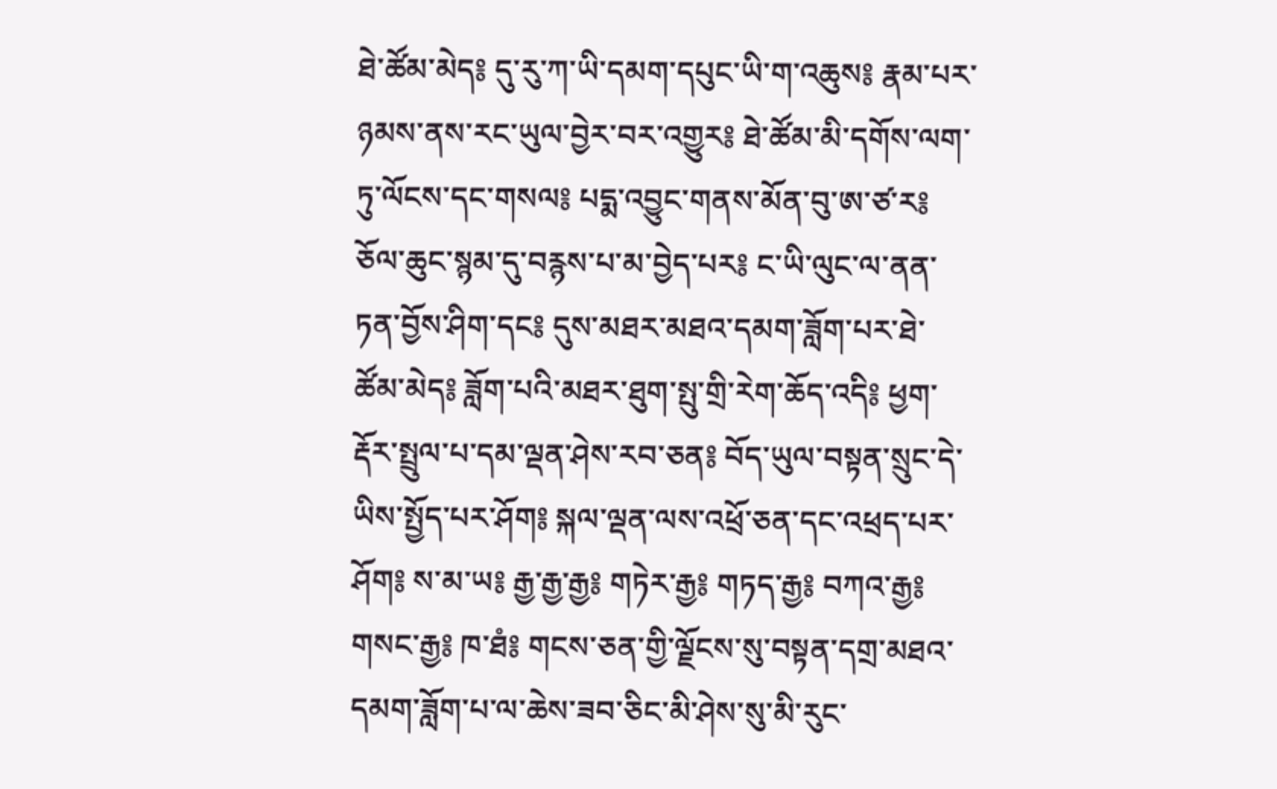ཐེ་ཚོམ་མེད༔ དུ་རུ་ཀ་ཡི་དམག་དཔུང་ཡི་ག་འཆུས༔ རྣམ་པར་ཉམས་ནས་རང་ཡུལ་བྱེར་བར་འགྱུར༔ ཐེ་ཚོམ་མི་དགོས་ལག་ཏུ་ལོངས་དང་གསལ༔ པདྨ་འབྱུང་གནས་མོན་བུ་ཨ་ཙ་ར༔ ཅོལ་ཆུང་སྙམ་དུ་བརྙས་པ་མ་བྱེད་པར༔ ང་ཡི་ལུང་ལ་ནན་ཏན་བྱོས་ཤིག་དང༔ དུས་མཐར་མཐའ་དམག་ཟློག་པར་ཐེ་ཚོམ་མེད༔ ཟློག་པའི་མཐར་ཐུག་སྤུ་གྲི་རེག་ཆོད་འདི༔ ཕྱག་རྡོར་སྤྲུལ་པ་དམ་ལྡན་ཤེས་རབ་ཅན༔ བོད་ཡུལ་བསྟན་སྲུང་དེ་ཡིས་སྤྱོད་པར་ཤོག༔ སྐལ་ལྡན་ལས་འཕྲོ་ཅན་དང་འཕྲད་པར་ཤོག༔ ས་མ་ཡ༔ རྒྱ་རྒྱ་རྒྱ༔ གཏེར་རྒྱ༔ གཏད་རྒྱ༔ བཀའ་རྒྱ༔ གསང་རྒྱ༔ ཁ་ཐཾ༔ གངས་ཅན་གྱི་ལྗོངས་སུ་བསྟན་དགྲ་མཐའ་དམག་ཟློག་པ་ལ་ཆེས་ཟབ་ཅིང་མི་ཤེས་སུ་མི་རུང་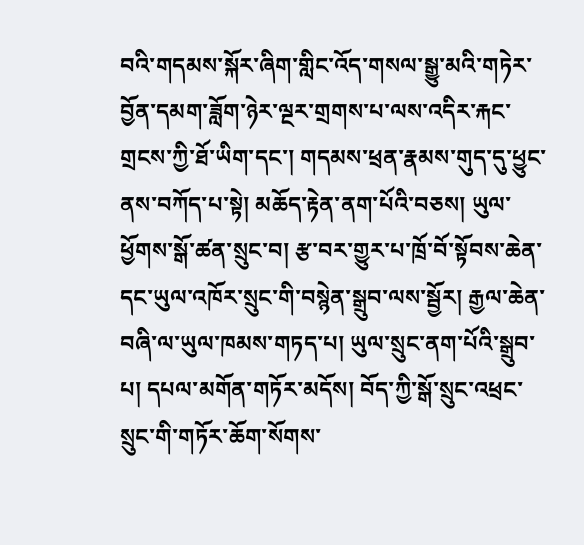བའི་གདམས་སྐོར་ཞིག་གླིང་འོད་གསལ་སྒྱུ་མའི་གཏེར་བྱོན་དམག་ཟློག་ཉེར་ལྔར་གྲགས་པ་ལས་འདིར་རྐང་གྲངས་ཀྱི་ཐོ་ཡིག་དང་། གདམས་ཕྲན་རྣམས་གུད་དུ་ཕྱུང་ནས་བཀོད་པ་སྟེ། མཆོད་རྟེན་ནག་པོའི་བཅས། ཡུལ་ཕྱོགས་སྒོ་ཚན་སྲུང་བ། རྩ་བར་གྱུར་པ་ཁྲོ་བོ་སྟོབས་ཆེན་དང་ཡུལ་འཁོར་སྲུང་གི་བསྙེན་སྒྲུབ་ལས་སྦྱོར། རྒྱལ་ཆེན་བཞི་ལ་ཡུལ་ཁམས་གཏད་པ། ཡུལ་སྲུང་ནག་པོའི་སྒྲུབ་པ། དཔལ་མགོན་གཏོར་མདོས། བོད་ཀྱི་སྒོ་སྲུང་འཕྲང་སྲུང་གི་གཏོར་ཆོག་སོགས་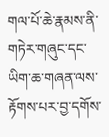གལ་པོ་ཆེ་རྣམས་ནི་གཏེར་གཞུང་དང་ཡིག་ཆ་གཞན་ལས་རྟོགས་པར་བྱ་དགོས་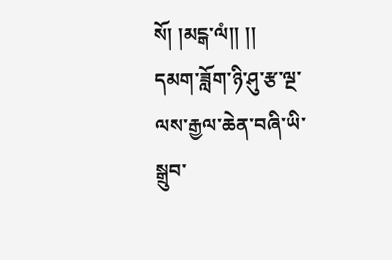སོ། །མངྒ་ལཾ།། །།
དམག་ཟློག་ཉི་ཤུ་རྩ་ལྔ་ལས་རྒྱལ་ཆེན་བཞི་ཡི་སྒྲུབ་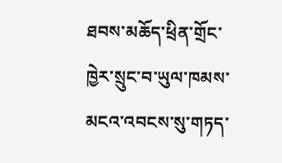ཐབས་མཆོད་ཕྲིན་གྲོང་ཁྱེར་སྲུང་བ་ཡུལ་ཁམས་མངའ་འབངས་སུ་གཏད་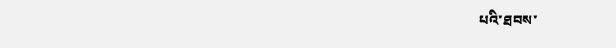པའི་ཐབས་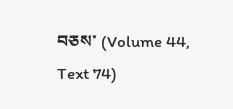བཅས་ (Volume 44, Text 74)